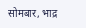सोमबार, भाद्र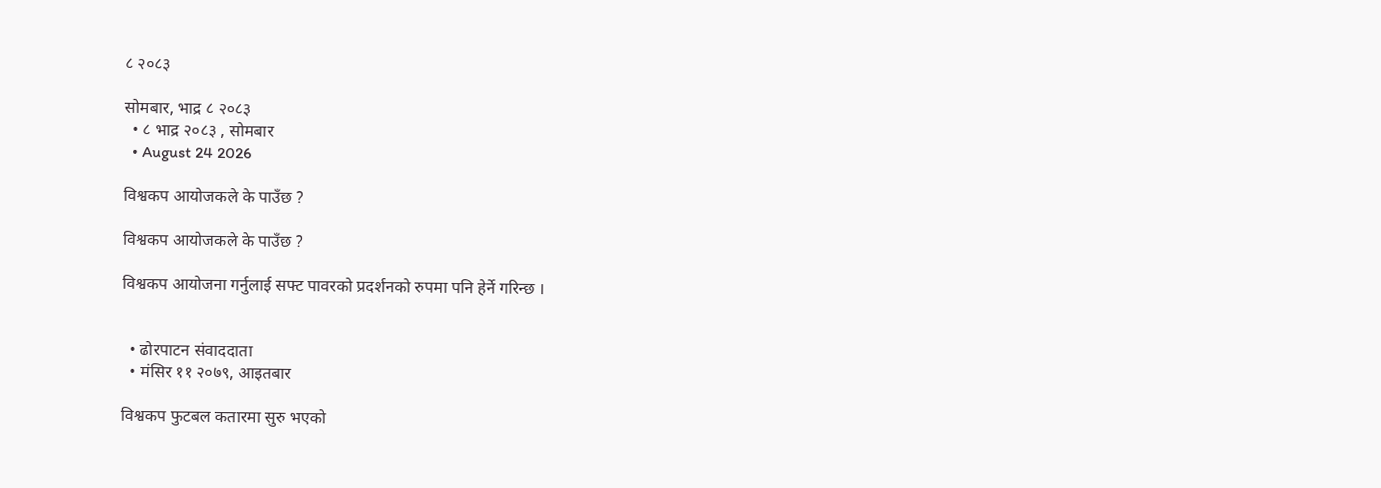८ २०८३

सोमबार, भाद्र ८ २०८३
  • ८ भाद्र २०८३ , सोमबार
  • August 24 2026

विश्वकप आयोजकले के पाउँछ ?

विश्वकप आयोजकले के पाउँछ ?

विश्वकप आयोजना गर्नुलाई सफ्ट पावरको प्रदर्शनको रुपमा पनि हेर्ने गरिन्छ ।


  • ढोरपाटन संवाददाता
  • मंसिर ११ २०७९, आइतबार

विश्वकप फुटबल कतारमा सुरु भएको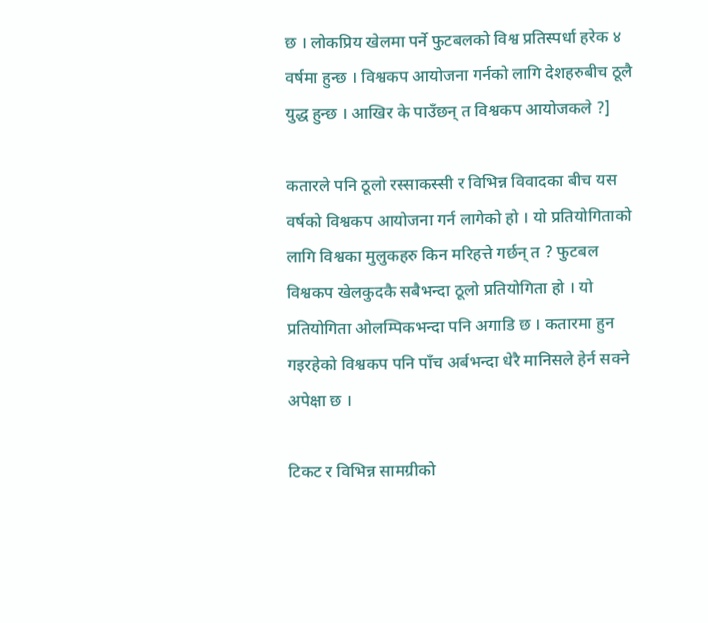छ । लोकप्रिय खेलमा पर्ने फुटबलको विश्व प्रतिस्पर्धा हरेक ४ वर्षमा हुन्छ । विश्वकप आयोजना गर्नको लागि देशहरुबीच ठूलै युद्ध हुन्छ । आखिर के पाउँछन् त विश्वकप आयोजकले ?]

कतारले पनि ठूलो रस्साकस्सी र विभिन्न विवादका बीच यस वर्षको विश्वकप आयोजना गर्न लागेको हो । यो प्रतियोगिताको लागि विश्वका मुलुकहरु किन मरिहत्ते गर्छन् त ? फुटबल विश्वकप खेलकुदकै सबैभन्दा ठूलो प्रतियोगिता हो । यो प्रतियोगिता ओलम्पिकभन्दा पनि अगाडि छ । कतारमा हुन गइरहेको विश्वकप पनि पाँच अर्बभन्दा धेरै मानिसले हेर्न सक्ने अपेक्षा छ ।

टिकट र विभिन्न सामग्रीको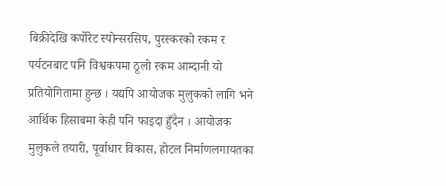बिक्रीदेखि कर्पोरेट स्पोन्सरसिप, पुरस्करको रकम र पर्यटनबाट पनि विश्वकपमा ठूलो रकम आम्दानी यो प्रतियोगितामा हुन्छ । यद्यपि आयोजक मुलुकको लागि भने आर्थिक हिसाबमा केही पनि फाइदा हुँदैन । आयोजक मुलुकले तयारी, पूर्वाधार विकास, होटल निर्माणलगायतका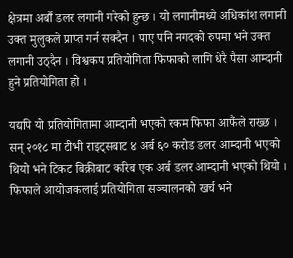क्षेत्रमा अर्बौं डलर लगानी गरेको हुन्छ । यो लगानीमध्ये अधिकांश लगानी उक्त मुलुकले प्राप्त गर्न सक्दैन । पाए पनि नगदको रुपमा भने उक्त लगानी उठ्दैन । विश्वकप प्रतियोगिता फिफाको लागि धेरै पैसा आम्दानी हुने प्रतियोगिता हो ।

यद्यपि यो प्रतियोगितामा आम्दानी भएको रकम फिफा आफैंले राख्छ । सन् २०१८ मा टीभी राइट्सबाट ४ अर्ब ६० करोड डलर आम्दानी भएको थियो भने टिकट बिक्रीबाट करिब एक अर्ब डलर आम्दानी भएको थियो । फिफाले आयोजकलाई प्रतियोगिता सञ्चालनको खर्च भने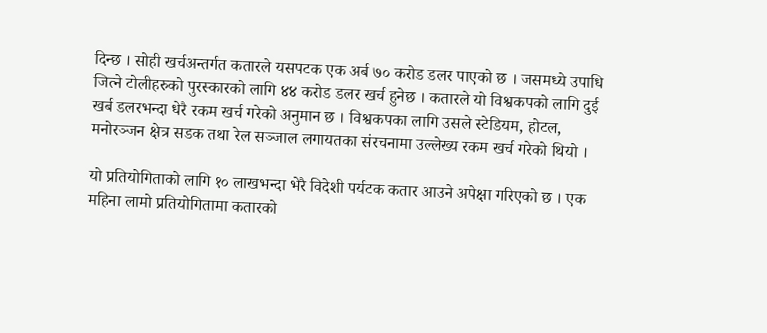दिन्छ । सोही खर्चअन्तर्गत कतारले यसपटक एक अर्ब ७० करोड डलर पाएको छ । जसमध्ये उपाधि जित्ने टोलीहरुको पुरस्कारको लागि ४४ करोड डलर खर्च हुनेछ । कतारले यो विश्वकपको लागि दुई खर्ब डलरभन्दा धेरै रकम खर्च गरेको अनुमान छ । विश्वकपका लागि उसले स्टेडियम, होटल, मनोरञ्जन क्षेत्र सडक तथा रेल सञ्जाल लगायतका संरचनामा उल्लेख्य रकम खर्च गरेको थियो ।

यो प्रतियोगिताको लागि १० लाखभन्दा भेरै विदेशी पर्यटक कतार आउने अपेक्षा गरिएको छ । एक महिना लामो प्रतियोगितामा कतारको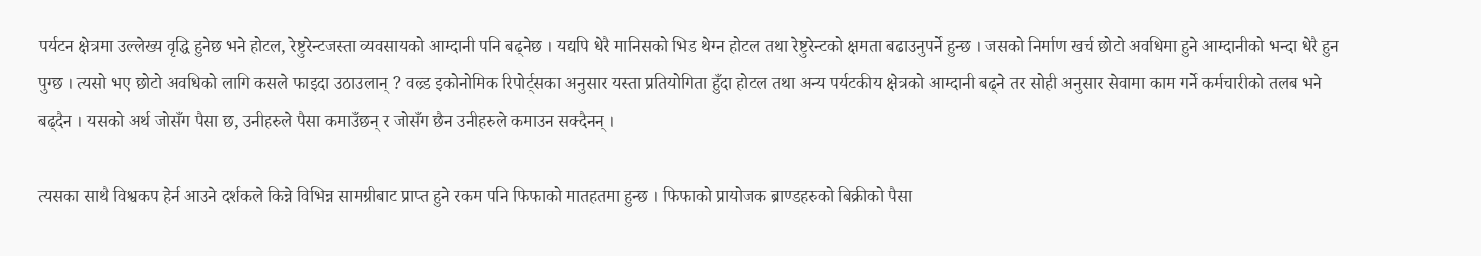पर्यटन क्षेत्रमा उल्लेख्य वृद्धि हुनेछ भने होटल, रेष्टुरेन्टजस्ता व्यवसायको आम्दानी पनि बढ्नेछ । यद्यपि धेरै मानिसको भिड थेग्न होटल तथा रेष्टुरेन्टको क्षमता बढाउनुपर्ने हुन्छ । जसको निर्माण खर्च छोटो अवधिमा हुने आम्दानीको भन्दा धेरै हुन पुग्छ । त्यसो भए छोटो अवधिको लागि कसले फाइदा उठाउलान् ? वल्र्ड इकोनोमिक रिपोर्ट्सका अनुसार यस्ता प्रतियोगिता हुँदा होटल तथा अन्य पर्यटकीय क्षेत्रको आम्दानी बढ्ने तर सोही अनुसार सेवामा काम गर्ने कर्मचारीको तलब भने बढ्दैन । यसको अर्थ जोसँग पैसा छ, उनीहरुले पैसा कमाउँछन् र जोसँग छैन उनीहरुले कमाउन सक्दैनन् ।

त्यसका साथै विश्वकप हेर्न आउने दर्शकले किन्ने विभिन्न सामग्रीबाट प्राप्त हुने रकम पनि फिफाको मातहतमा हुन्छ । फिफाको प्रायोजक ब्राण्डहरुको बिक्रीको पैसा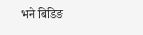भने बिडिङ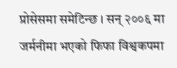प्रोसेसमा समेटिन्छ । सन् २००६ मा जर्मनीमा भएको फिफा विश्वकपमा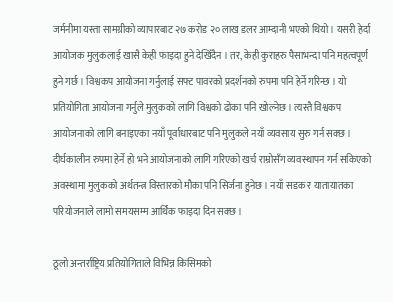जर्मनीमा यस्ता सामग्रीको व्यापारबाट २७ करोड २० लाख डलर आम्दानी भएको थियो । यसरी हेर्दा आयोजक मुलुकलाई खासै केही फाइदा हुने देखिँदैन । तर, केही कुराहरु पैसाभन्दा पनि महत्वपूर्ण हुने गर्छ । विश्वकप आयोजना गर्नुलाई सफ्ट पावरको प्रदर्शनको रुपमा पनि हेर्ने गरिन्छ । यो प्रतियोगिता आयोजना गर्नुले मुलुकको लागि विश्वको ढोका पनि खोल्नेछ । त्यस्तै विश्वकप आयोजनाको लागि बनाइएका नयाँ पूर्वाधारबाट पनि मुलुकले नयाँ व्यवसाय सुरु गर्न सक्छ । दीर्घकालीन रुपमा हेर्ने हो भने आयोजनाको लागि गरिएको खर्च राम्रोसँग व्यवस्थापन गर्न सकिएको अवस्थामा मुलुकको अर्थतन्त्र विस्तारको मौका पनि सिर्जना हुनेछ । नयाँ सडक र यातायातका परियोजनाले लामो समयसम्म आर्थिक फाइदा दिन सक्छ ।

ठूलो अन्तर्राष्ट्रिय प्रतियोगिताले विभिन्न किसिमको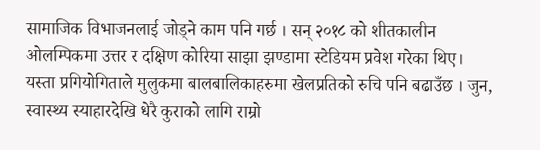सामाजिक विभाजनलाई जोड्ने काम पनि गर्छ । सन् २०१८ को शीतकालीन ओलम्पिकमा उत्तर र दक्षिण कोरिया साझा झण्डामा स्टेडियम प्रवेश गरेका थिए। यस्ता प्रगियोगिताले मुलुकमा बालबालिकाहरुमा खेलप्रतिको रुचि पनि बढाउँछ । जुन, स्वास्थ्य स्याहारदेखि धेरै कुराको लागि राम्रो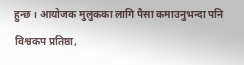हुन्छ । आयोजक मुलुकका लागि पैसा कमाउनुभन्दा पनि विश्वकप प्रतिष्ठा,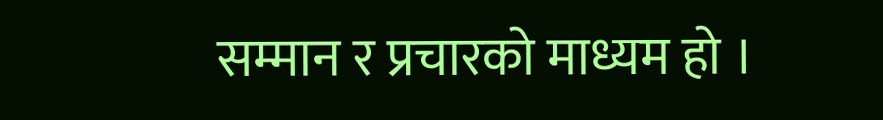सम्मान र प्रचारको माध्यम हो ।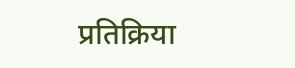प्रतिक्रिया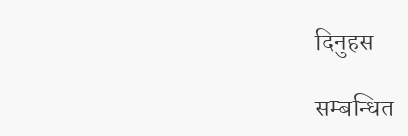दिनुहस

सम्बन्धित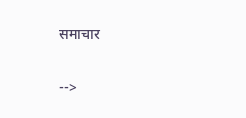समाचार

-->